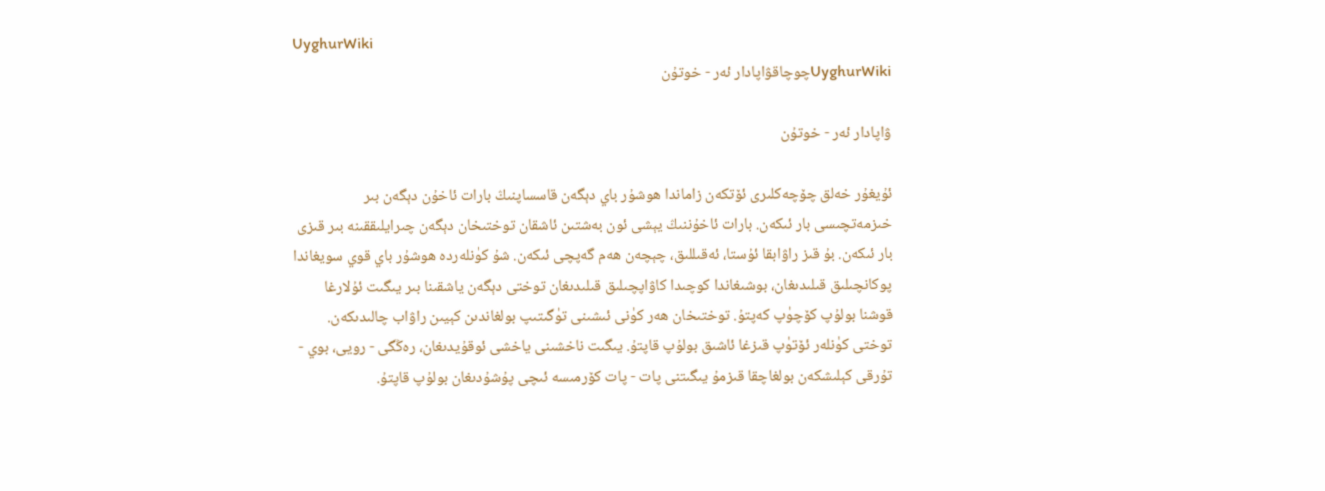UyghurWiki
UyghurWikiچوچاقۋاپادار ئەر - خوتۇن

ۋاپادار ئەر - خوتۇن

ئۇيغۇر خەلق چۆچەكلىرى ئۆتكەن زاماندا ھوشۇر باي دېگەن قاسساپنىڭ بارات ئاخۇن دېگەن بىر خىزمەتچىسى بار ئىكەن. بارات ئاخۇننىڭ يېشى ئون بەشتىن ئاشقان توختىخان دېگەن چىرايلىققىنە بىر قىزى بار ئىكەن. بۇ قىز راۋابقا ئۇستا، ئەقىللىق، چېچەن ھەم گەپچى ئىكەن. شۇ كۈنلەردە ھوشۇر باي قوي سويغاندا پوكانچىلىق قىلىدىغان، بوشىغاندا كوچىدا كاۋاپچىلىق قىلىدىغان توختى دېگەن ياشقىنا بىر يىگىت ئۇلارغا قوشنا بولۇپ كۆچۈپ كەپتۇ. توختىخان ھەر كۈنى ئىشىنى تۈگىتىپ بولغاندىن كېيىن راۋاب چالىدىكەن. توختى كۈنلەر ئۆتۈپ قىزغا ئاشىق بولۇپ قاپتۇ. يىگىت ناخشىنى ياخشى ئوقۇيدىغان، رەڭگى - رويى، بوي - تۇرقى كېلىشكەن بولغاچقا قىزمۇ يىگىتنى پات - پات كۆرمىسە ئىچى پۇشۇدىغان بولۇپ قاپتۇ.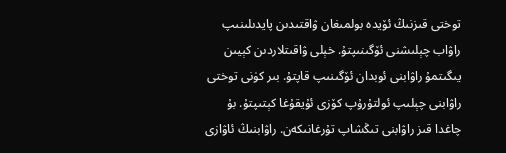توختى قىزنىڭ ئۆيدە بولمىغان ۋاقتىدىن پايدىلىنىپ راۋاب چېلىشنى ئۆگىنىپتۇ. خېلى ۋاقىتلاردىن كېيىن يىگىتمۇ راۋابنى ئوبدان ئۆگىنىپ قاپتۇ. بىر كۈنى توختى راۋابنى چېلىپ ئولتۇرۇپ كۆزى ئۇيقۇغا كېتىپتۇ. بۇ چاغدا قىز راۋابنى تىڭشاپ تۇرغانىكەن. راۋابنىڭ ئاۋازى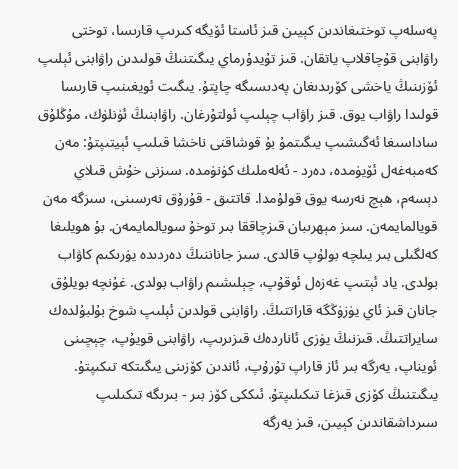پەسلەپ توختىغاندىن كېيىن قىز ئاستا ئۆيگە كىرىپ قارىسا، توختى راۋابنى قۇچاقلاپ ياتقان. قىز تۇيدۇرماي يىگىتنىڭ قولىدىن راۋابنى ئېلىپ ئۆزىنىڭ ياخشى كۆرىدىغان پەدىسىگە چاپتۇ. يىگىت ئويغىنىپ قارىسا قولىدا راۋاب يوق. قىز راۋاب چېلىپ ئولتۇرغان. راۋابنىڭ ئۈنلۈك، مۇڭلۇق ساداسىغا ئەگىشىپ يىگىتمۇ بۇ قوشاقنى ناخشا قىلىپ ئېيتىپتۇ: مەن كەمبەغەل ئۆيۈمدە، دەرد - ئەلەملىك كۈنۈمدە. سىزنى خۇش قىلاي دېسەم، ھېچ نەرسە يوق قولۇمدا. قاتتىق - قۇرۇق نەرسىنى، سىزگە مەن قويالمايمەن. سىز مېھرىبان قىزچاققا بىر توخۇ سويالمايمەن. بۇ ھويلىغا كەلگىلى بىر يىلچە بولۇپ قالدى. سىز جاناننىڭ دەردىدە يۈرىكىم كاۋاب بولدى. ياد ئېتىپ غەزەل ئوقۇپ، چېلىشىم راۋاب بولدى. غۇنچە بويلۇق جانان قىز ئاي يۈزۈڭگە قاراتتىڭ. راۋابنى قولدىن ئېلىپ شوخ بۇلبۇلدەك سايراتتىڭ. قىزنىڭ يۈزى ئاناردەك قىزىرىپ، راۋابنى قويۇپ، چېچىنى ئويناپ، يەرگە بىر ئاز قاراپ تۇرۇپ، ئاندىن كۆزىنى يىگىتكە تىكىپتۇ. يىگىتنىڭ كۆزى قىزغا تىكىلىپتۇ. ئىككى كۆز بىر - بىرىگە تىكىلىپ سىرداشقاندىن كېيىن، قىز يەرگە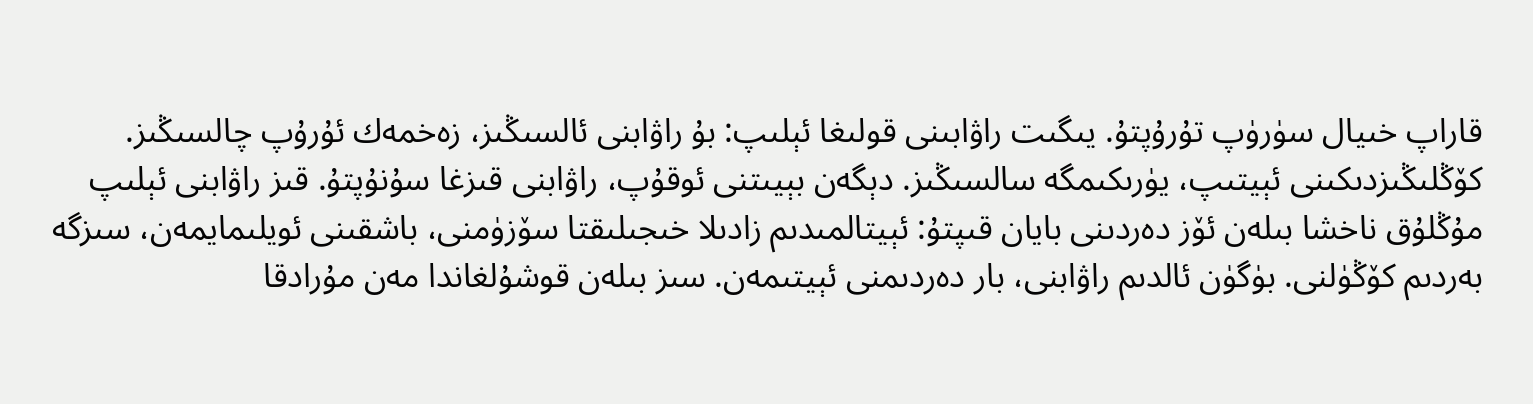قاراپ خىيال سۈرۈپ تۇرۇپتۇ. يىگىت راۋابىنى قولىغا ئېلىپ: بۇ راۋابنى ئالسىڭىز، زەخمەك ئۇرۇپ چالسىڭىز. كۆڭلىڭىزدىكىنى ئېيتىپ، يۈرىكىمگە سالسىڭىز. دېگەن بېيىتنى ئوقۇپ، راۋابنى قىزغا سۇنۇپتۇ. قىز راۋابنى ئېلىپ مۇڭلۇق ناخشا بىلەن ئۆز دەردىنى بايان قىپتۇ: ئېيتالمىدىم زادىلا خىجىلىقتا سۆزۈمنى، باشقىنى ئويلىمايمەن، سىزگە بەردىم كۆڭۈلنى. بۈگۈن ئالدىم راۋابنى، بار دەردىمنى ئېيتىمەن. سىز بىلەن قوشۇلغاندا مەن مۇرادقا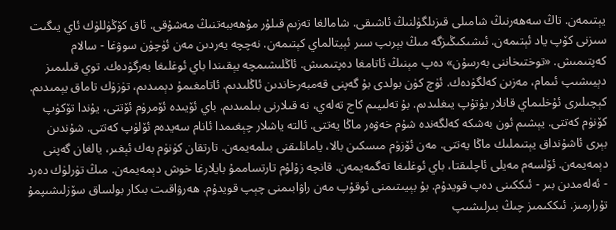يېتىمەن. تاڭ سەھەرنىڭ شامىلى قىزىلگۈلنىڭ ئاشىقى. شامالغا تەزىم قىلۇر مۇھەببەتنىڭ مەشۇقى. ئاق كۆڭۈللۈك ئاي يىگىت سىزنى كۆپ ياد ئېتىمەن. ئىشىكىڭىزگە مىڭ بېرىپ سىر ئېيتالماي كېتىمەن. نەچچە يەردىن مەن ئۈچۈن سوۋغا - سالام كەپتىمىش. «توختىخاننى بەرسۇن» دەپ مېنىڭ ئاتامغا دەپتىمىش. ئاڭلىشىمچە يېقىندا باي ئوغلىغا بەرگۈدەك. توي قىلىمىز دېيىشىپ ئىمام، مەزىن كەلگۈدەك. ئۈچ كۈن بولدى بۇ گەپنى قەمبەرخاندىن ئاڭلىدىم. ئاتامغىمۇ دېمىدىم، تۈزۈك تاماق يېمىدىم. كېچىلىرى ئۇخلىماي قانلار يۇتۇپ يىغلىدىم. بۇ تەلىيىم كاج تەلەي، نە قىلارنى بىلمىدىم. باي ئۆيىدە ئۆمرۈم ئۆتتى، يۇندا تۆكۈپ كۆنۈم كەتتى. يېشىم ئون بەشكە كەلگەندە شۇم خەۋەر ماڭا يەتتى. ئالتە ياشلار چېغىمدا ئانام سەيدەم ئۆلۈپ كەتتى. شۇندىن بېرى ئاشۇنداق يېتىملىك ماڭا يەتتى. مەن ئۆزۈم مىسكىن بالا، يامانلىقنى بىلمەيمەن. تارتقان كۈنۈم بەك ئېغىر، يالغان گەپنى دېمەيمەن. ئۆلسەم مەيلى ئاچلىقتا، باي ئوغلىغا تەگمەيمەن. قانچە زۇلۇم تارتساممۇ بايلارغا خوش دېمەيمەن. مىڭ تۈرلۈك دەرد - ئەلەمدىن بىر - ئىككىنى دەپ قويدۇم. بۇ بېيىتىمنى ئوقۇپ مەن راۋابىمنى چېپ قويدۇم. ھەرۋاقىت بىكار بولساق سۆزلىشىپمۇ تۇرارمىز. ئىككىمىز چىڭ بىرلىشىپ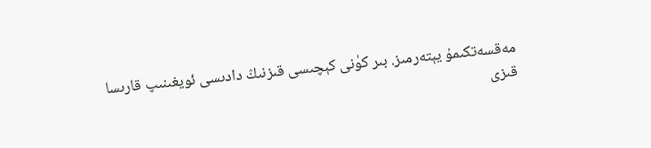مەقسەتكىمۇ يېتەرمىز. بىر كۈنى كېچىسى قىزنىڭ دادىسى ئويغىنىپ قارىسا قىزى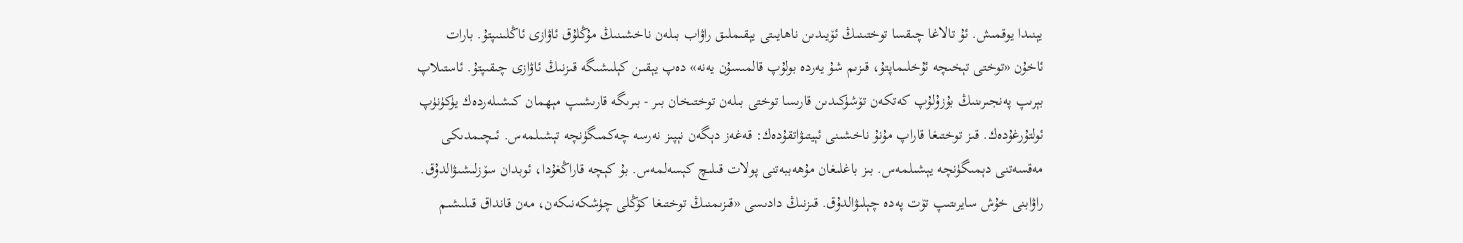يېنىدا يوقمىش. ئۇ تالاغا چىقسا توختىنىڭ ئۆيىدىن ناھايىتى يېقىملىق راۋاب بىلەن ناخشىنىڭ مۇڭلۇق ئاۋازى ئاڭلىنىپتۇ. بارات ئاخۇن «توختى تېخىچە ئۇخلىماپتۇ، قىزىم شۇ يەردە بولۇپ قالمىسۇن يەنە» دەپ يېقىن كېلىشىگە قىزنىڭ ئاۋازى چىقىپتۇ. ئاستىلاپ بېرىپ پەنجىرىنىڭ بۇزۇلۇپ كەتكەن تۆشۈكىدىن قارىسا توختى بىلەن توختىخان بىر - بىرىگە قارىشىپ مېھمان كىشىلەردەك يۈكۈنۈپ ئولتۇرغۇدەك. قىز توختىغا قاراپ مۇنۇ ناخشىنى ئېيتىۋاتقۇدەك: قەغەز دېگەن نېپىز نەرسە چەكمىگۈنچە تېشىلمەس. ئىچىمدىكى مەقسەتنى دېمىگۈنچە يېشىلمەس. بىز باغلىغان مۇھەببەتنى پولات قىلىچ كېسەلمەس. بۇ كېچە قاراڭغۇدا، ئوبدان سۆزلىشىۋالدۇق. راۋابنى خۇش سايرىتىپ تۆت پەدە چېلىۋالدۇق. قىزنىڭ دادىسى «قىزىمنىڭ توختىغا كۆڭلى چۈشكەنىكەن، مەن قانداق قىلىشىم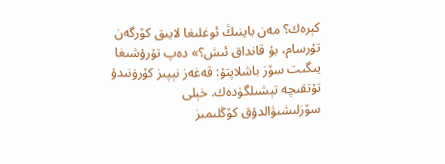كېرەك؟ مەن باينىڭ ئوغلىغا لايىق كۆرگەن تۇرسام، بۇ قانداق ئىش؟» دەپ تۇرۇشىغا يىگىت سۆز باشلاپتۇ: قەغەز نېپىز كۆرۈنىدۇ تۇتقىچە تېشىلگۈدەك. خېلى سۆزلىشىۋالدۇق كۆڭلىمىز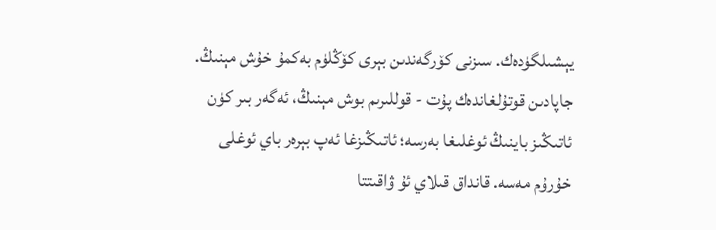يېشىلگۈدەك. سىزنى كۆرگەندىن بېرى كۆڭلۈم بەكمۇ خۇش مېنىڭ. جاپادىن قوتۇلغاندەك پۇت - قوللىرىم بوش مېنىڭ، ئەگەر بىر كۈن ئاتىڭىز باينىڭ ئوغلىغا بەرسە؛ ئاتىڭىزغا ئەپ بېرەر باي ئوغلى خۇرۇم مەسە. قانداق قىلاي ئۇ ۋاقىتتا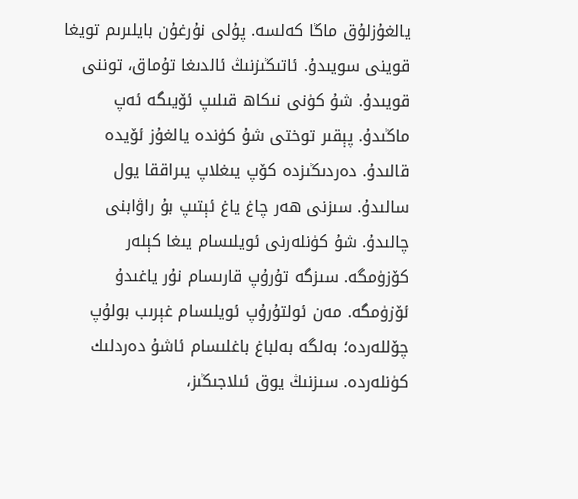يالغۇزلۇق ماڭا كەلسە. پۇلى نۇرغۇن بايلىرىم تويغا قوينى سويىدۇ. ئاتىڭىزنىڭ ئالدىغا تۇماق، توننى قويىدۇ. شۇ كۈنى نىكاھ قىلىپ ئۆيىگە ئەپ ماڭىدۇ. پېقىر توختى شۇ كۈندە يالغۇز ئۆيدە قالىدۇ. دەردىڭىزدە كۆپ يىغلاپ يىراققا يول سالىدۇ. سىزنى ھەر چاغ ياغ ئېتىپ بۇ راۋابنى چالىدۇ. شۇ كۈنلەرنى ئويلىسام يىغا كېلەر كۆزۈمگە. سىزگە تۇرۇپ قارىسام نۇر ياغىدۇ ئۆزۈمگە. مەن ئولتۇرۇپ ئويلىسام غېرىب بولۇپ چۆللەردە؛ بەلگە بەلباغ باغلىسام ئاشۇ دەردلىك كۈنلەردە. سىزنىڭ يوق ئىلاجىڭىز،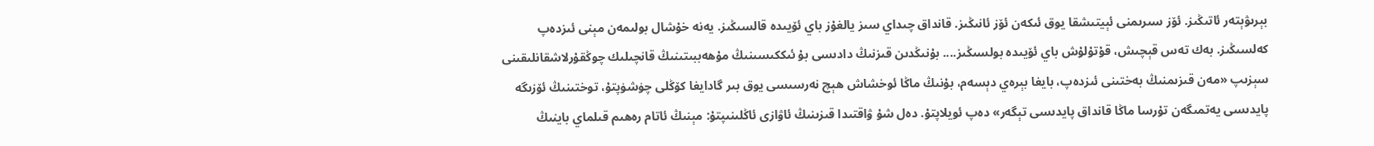بېرىۋېتەر ئاتىڭىز. ئۆز سىرىمنى ئېيتىشقا يوق ئىكەن ئۆز ئانىڭىز. قانداق چىداي سىز يالغۇز باي ئۆيىدە قالسىڭىز. يەنە خۇشال بولىمەن مېنى ئىزدەپ كەلسىڭىز. بەك تەس قېچىش، قۇتۇلۇش باي ئۆيىدە بولسىڭىز.... بۇنىڭدىن قىزنىڭ دادىسى بۇ ئىككىسىنىڭ مۇھەببىتىنىڭ قانچىلىك چوڭقۇرلاشقانلىقىنى سېزىپ «مەن قىزىمنىڭ بەختىنى ئىزدەپ، بايغا بېرەي دېسەم، بۇنىڭ ماڭا ئوخشاش ھېچ نەرسىسى يوق بىر گادايغا كۆڭلى چۈشۈپتۇ، توختىنىڭ ئۆزىگە پايدىسى يەتمىگەن تۇرسا ماڭا قانداق پايدىسى تېگەر» دەپ ئويلاپتۇ. دەل شۇ ۋاقتىدا قىزىنىڭ ئاۋازى ئاڭلىنىپتۇ: مېنىڭ ئاتام رەھىم قىلماي باينىڭ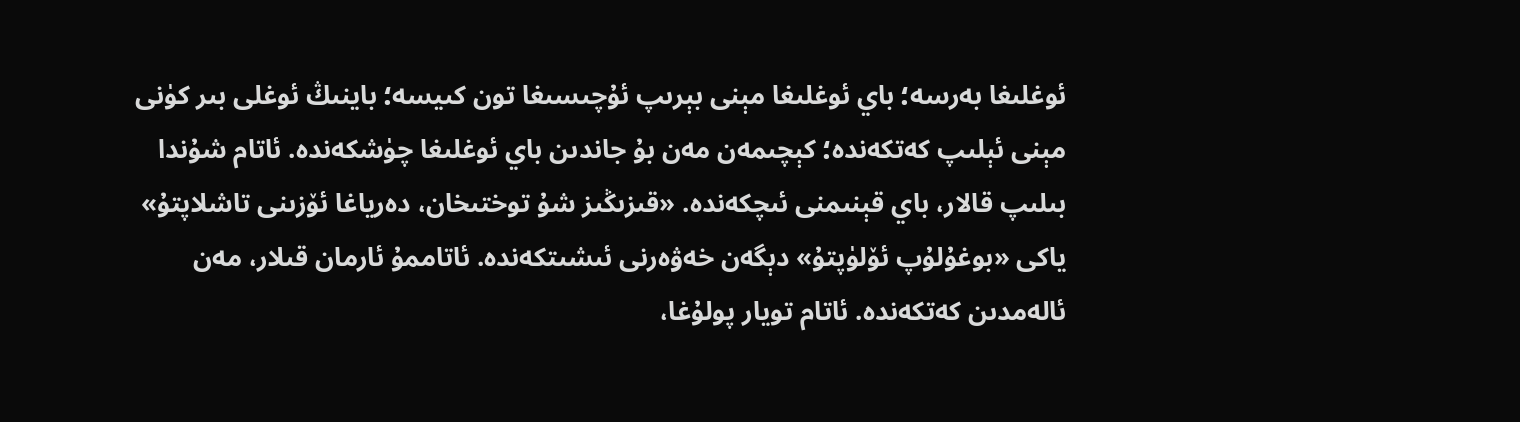ئوغلىغا بەرسە؛ باي ئوغلىغا مېنى بېرىپ ئۇچىسىغا تون كىيسە؛ باينىڭ ئوغلى بىر كۈنى مېنى ئېلىپ كەتكەندە؛ كېچىمەن مەن بۇ جاندىن باي ئوغلىغا چۈشكەندە. ئاتام شۇندا بىلىپ قالار، باي قېنىمنى ئىچكەندە. «قىزىڭىز شۇ توختىخان، دەرياغا ئۆزىنى تاشلاپتۇ» ياكى «بوغۇلۇپ ئۆلۈپتۇ» دېگەن خەۋەرنى ئىشىتكەندە. ئاتاممۇ ئارمان قىلار، مەن ئالەمدىن كەتكەندە. ئاتام تويار پولۇغا،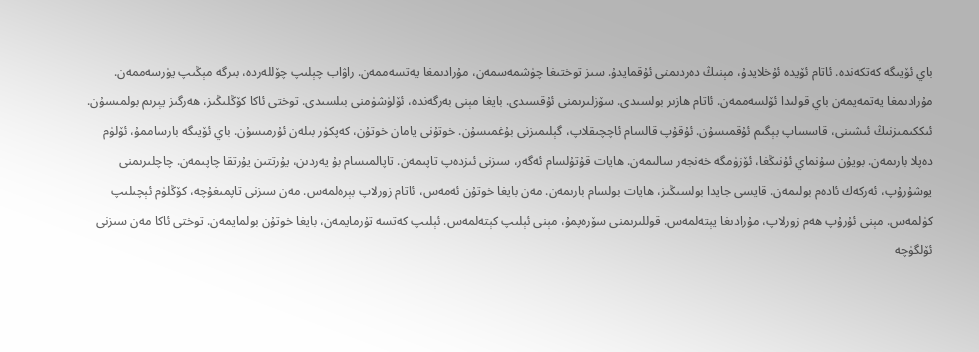باي ئۆيىگە كەتكەندە. ئاتام ئۆيدە ئۇخلايدۇ، مېنىڭ دەردىمنى ئۇقمايدۇ. سىز توختىغا چۈشمەسمەن، مۇرادىمغا يەتسەممەن. راۋاب چېلىپ چۆللەردە، بىرگە مېڭىپ يۈرسەممەن. مۇرادىمغا يەتمەيمەن باي قولىدا ئۆلسەممەن. ئاتام ھازىر بولسىدى. سۆزلىرىمنى ئۇقسىدى. بايغا مېنى بەرگەندە، ئۆلۈشۈمنى بىلسىدى. توختى ئاكا كۆڭلىڭىز، ھەرگىز يېرىم بولمىسۇن. ئىككىمىزنىڭ ئىشىنى، قاسساپ بېگىم ئۇقمىسۇن. ئۇقۇپ قالسام ئاچچىقلاپ، گېلىمىزنى بۇغمىسۇن. خوتۇنى يامان خوتۇن، كەپكۈر بىلەن ئۇرمىسۇن. باي ئۆيىگە بارساممۇ، ئۆلۈم دەپلا بارىمەن. بويۇن سۇنماي ئۇنىڭغا، ئۆزۈمگە خەنجەر سالىمەن. ھايات قۇتۇلسام ئەگەر، سىزنى ئىزدەپ تاپىمەن. تاپالمىسام بۇ يەردىن، يۇرتتىن يۇرتقا چاپىمەن. چاچلىرىمنى يوشۇرۇپ، ئەركەك ئادەم بولىمەن. قايسى جايدا بولسىڭىز، ھايات بولسام بارىمەن. مەن بايغا خوتۇن ئەمەس، ئاتام زورلاپ بېرەلمەس. مەن سىزنى تاپمىغۇچە، كۆڭلۈم ئېچىلىپ كۈلمەس. مېنى ئۇرۇپ ھەم زورلاپ، مۇرادىغا يېتەلمەس. قوللىرىمنى سۆرەپمۇ، مېنى ئېلىپ كېتەلمەس. ئېلىپ كەتسە تۇرمايمەن، بايغا خوتۇن بولمايمەن. توختى ئاكا مەن سىزنى ئۆلگۈچە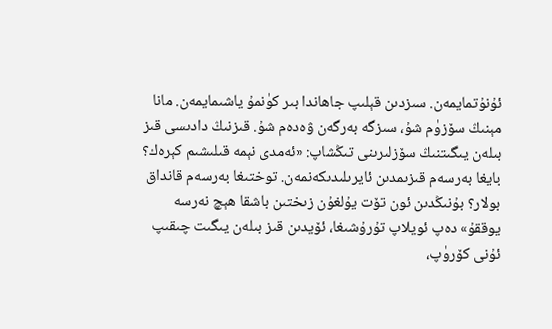ئۇنۇتمايمەن. سىزدىن قېلىپ جاھاندا بىر كۈنمۇ ياشىمايمەن. مانا مېنىڭ سۆزۈم شۇ، سىزگە بەرگەن ۋەدەم شۇ. قىزنىڭ دادىسى قىز بىلەن يىگىتنىڭ سۆزلىرىنى تىڭشاپ: «ئەمدى نېمە قىلىشىم كېرەك؟ بايغا بەرسەم قىزىمدىن ئايرىلىدىكەنمەن. توختىغا بەرسەم قانداق بولار؟ بۇنىڭدىن ئون تۆت يۇلغۇن زىختىن باشقا ھېچ نەرسە يوققۇ» دەپ ئويلاپ تۇرۇشىغا، ئۆيدىن قىز بىلەن يىگىت چىقىپ ئۇنى كۆرۈپ،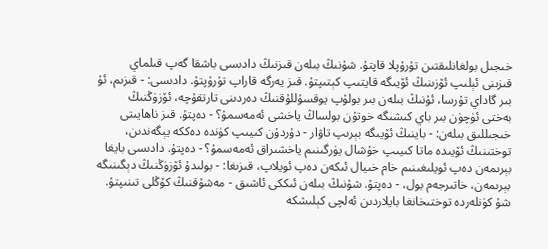خىجىل بولغانلىقتىن تۇرۇپلا قاپتۇ. شۇنىڭ بىلەن قىزنىڭ دادىسى باشقا گەپ قىلماي قىزىنى ئېلىپ ئۆزىنىڭ ئۆيىگە قايتىپ كېتىپتۇ. قىز يەرگە قاراپ تۇرۇپتۇ. دادىسى: - قىزىم، ئۇ بىر گاداي تۇرسا، ئۇنىڭ بىلەن بىر بولۇپ يوقسۇللۇقنىڭ دەردىنى تارتقۇچە، ئۆزۈڭنىڭ بەختى ئۈچۈن بىر باي كىشىگە خوتۇن بولساڭ ياخشى ئەمەسمۇ؟ - دەپتۇ. قىز ناھايىتى خىجىللىق بىلەن: - باينىڭ ئۆيىگە بېرىپ تاۋار - دۇردۇن كىيىپ كۈندە دەككە يېگەندىن، توختىنىڭ ئۆيىدە ماتا كىيىپ خۇشال يۈرگىنىم ياخشىراق ئەمەسمۇ؟ - دەپتۇ. دادىسى بايغا بېرىمەن دەپ ئويلىغىنىم خام خىيال ئىكەن دەپ ئويلاپ، قىزىغا: - بولىدۇ ئۆزۈڭنىڭ دېگىنىگە بېرىمەن، خاتىرجەم بول، - دەپتۇ. شۇنىڭ بىلەن ئىككى ئاشىق - مەشۇقنىڭ كۆڭلى تىنىپتۇ. شۇ كۈنلەردە توختىخانغا بايلاردىن ئەلچى كېلىشكە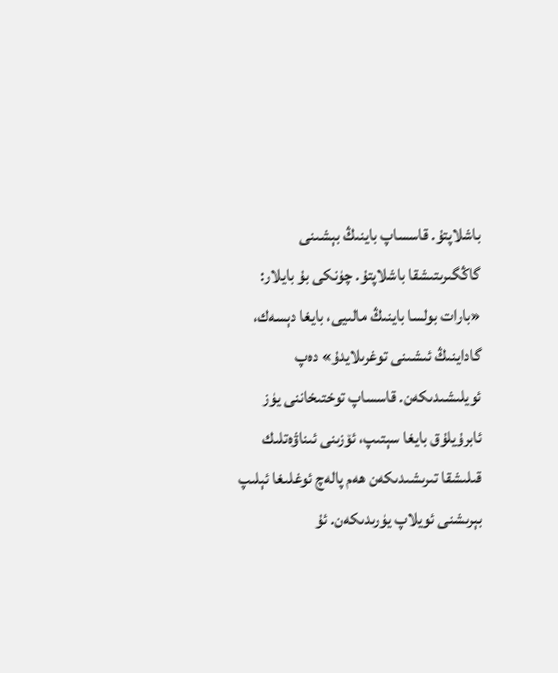باشلاپتۇ. قاسساپ باينىڭ بېشىنى گاڭگىرىتىشقا باشلاپتۇ. چۈنكى بۇ بايلار: «بارات بولسا باينىڭ مالىيى، بايغا دېسەك، گاداينىڭ ئىشىنى توغرىلايدۇ» دەپ ئويلىشىدىكەن. قاسساپ توختىخاننى يۈز ئابرۇيلۇق بايغا سېتىپ، ئۆزىنى ئىناۋەتلىك قىلىشقا تىرىشىدىكەن ھەم پالەچ ئوغلىغا ئېلىپ بېرىشنى ئويلاپ يۈرىدىكەن. ئۇ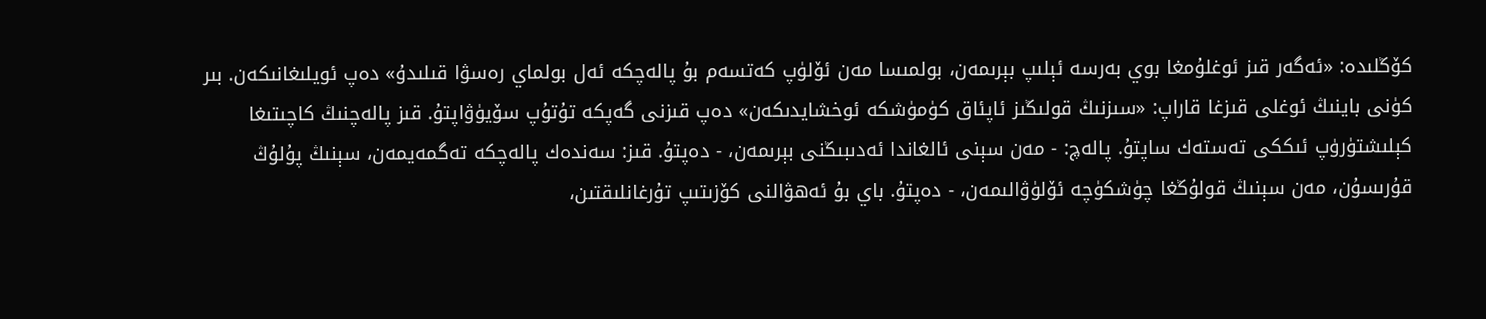كۆڭلىدە: «ئەگەر قىز ئوغلۇمغا بوي بەرسە ئېلىپ بېرىمەن، بولمىسا مەن ئۆلۈپ كەتسەم بۇ پالەچكە ئەل بولماي رەسۋا قىلىدۇ» دەپ ئويلىغانىكەن. بىر كۈنى باينىڭ ئوغلى قىزغا قاراپ: «سىزنىڭ قولىڭىز ئاپئاق كۈمۈشكە ئوخشايدىكەن» دەپ قىزنى گەپكە تۇتۇپ سۆيۈۋاپتۇ. قىز پالەچنىڭ كاچىتىغا كېلىشتۈرۈپ ئىككى تەستەك ساپتۇ. پالەچ: - مەن سېنى ئالغاندا ئەدىبىڭنى بېرىمەن، - دەپتۇ. قىز: سەندەك پالەچكە تەگمەيمەن، سېنىڭ پۇلۇڭ قۇرىسۇن، مەن سېنىڭ قولۇڭغا چۈشكۈچە ئۆلۈۋالىمەن، - دەپتۇ. باي بۇ ئەھۋالنى كۆزىتىپ تۇرغانلىقتىن،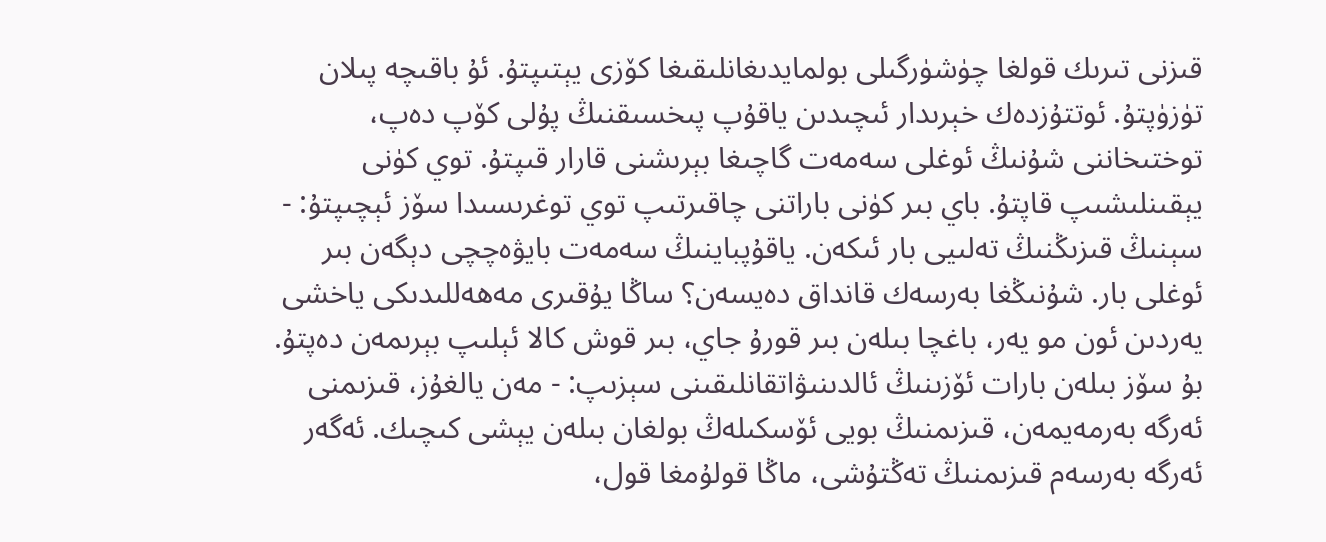قىزنى تىرىك قولغا چۈشۈرگىلى بولمايدىغانلىقىغا كۆزى يېتىپتۇ. ئۇ باقىچە پىلان تۈزۈپتۇ. ئوتتۇزدەك خېرىدار ئىچىدىن ياقۇپ پىخسىقنىڭ پۇلى كۆپ دەپ، توختىخاننى شۇنىڭ ئوغلى سەمەت گاچىغا بېرىشنى قارار قىپتۇ. توي كۈنى يېقىنلىشىپ قاپتۇ. باي بىر كۈنى باراتنى چاقىرتىپ توي توغرىسىدا سۆز ئېچىپتۇ: - سېنىڭ قىزىڭنىڭ تەلىيى بار ئىكەن. ياقۇپباينىڭ سەمەت بايۋەچچى دېگەن بىر ئوغلى بار. شۇنىڭغا بەرسەك قانداق دەيسەن؟ ساڭا يۇقىرى مەھەللىدىكى ياخشى يەردىن ئون مو يەر، باغچا بىلەن بىر قورۇ جاي، بىر قوش كالا ئېلىپ بېرىمەن دەپتۇ. بۇ سۆز بىلەن بارات ئۆزىنىڭ ئالدىنىۋاتقانلىقىنى سېزىپ: - مەن يالغۇز، قىزىمنى ئەرگە بەرمەيمەن، قىزىمنىڭ بويى ئۆسكىلەڭ بولغان بىلەن يېشى كىچىك. ئەگەر ئەرگە بەرسەم قىزىمنىڭ تەڭتۇشى، ماڭا قولۇمغا قول،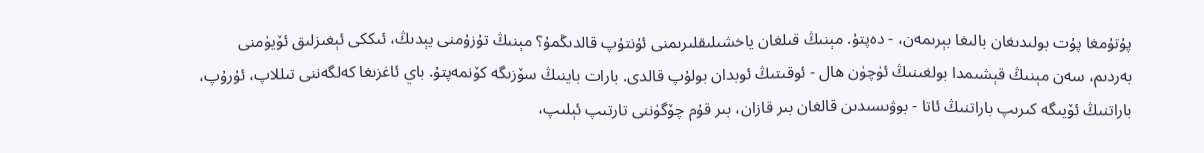پۇتۇمغا پۇت بولىدىغان بالىغا بېرىمەن، - دەپتۇ. مېنىڭ قىلغان ياخشىلىقلىرىمنى ئۇنتۇپ قالدىڭمۇ؟ مېنىڭ تۇزۇمنى يېدىڭ، ئىككى ئېغىزلىق ئۆيۈمنى بەردىم، سەن مېنىڭ قېشىمدا بولغىنىڭ ئۈچۈن ھال - ئوقىتىڭ ئوبدان بولۇپ قالدى. بارات باينىڭ سۆزىگە كۆنمەپتۇ. باي ئاغزىغا كەلگەننى تىللاپ، ئۇرۇپ، باراتنىڭ ئۆيىگە كىرىپ باراتنىڭ ئاتا - بوۋىسىدىن قالغان بىر قازان، بىر قۇم چۆگۈننى تارتىپ ئېلىپ،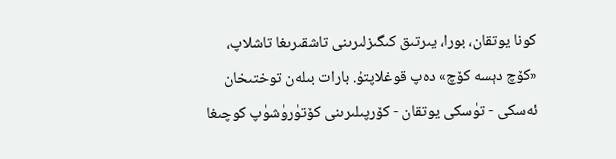كونا يوتقان، بورا، يىرتىق كىگىزلىرىنى تاشقىرىغا تاشلاپ، «كۆچ دېسە كۆچ» دەپ قوغلاپتۇ. بارات بىلەن توختىخان ئەسكى - تۈسكى يوتقان - كۆرپىلىرىنى كۆتۈرۈشۈپ كوچىغا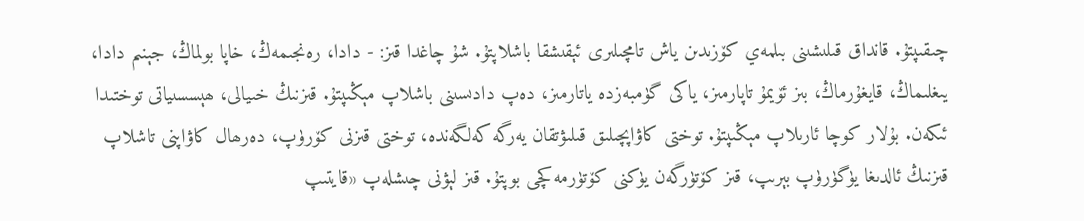چىقىپتۇ. قانداق قىلىشىنى بىلمەي كۆزىدىن ياش تامچىلىرى ئېقىشقا باشلاپتۇ. شۇ چاغدا قىز: - دادا، رەنجىمەڭ، خاپا بولماڭ، جېنىم دادا، يىغلىماڭ، قايغۇرماڭ، بىز ئۆيمۇ تاپارمىز، ياكى گۈمبەزدە ياتارمىز، دەپ دادىسىنى باشلاپ مېڭىپتۇ. قىزنىڭ خىيالى، ھېسسىياتى توختىدا ئىكەن. بۇلار كوچا ئارىلاپ مېڭىپتۇ. توختى كاۋاپچىلىق قىلىۋتقان يەرگە كەلگەندە، توختى قىزنى كۆرۈپ، دەرھال كاۋاپنى تاشلاپ قىزنىڭ ئالدىغا يۈگۈرۈپ بېرىپ، قىز كۆتۈرگەن يۈكنى كۆتۈرمەكچى بوپتۇ. قىز لېۋنى چىشلەپ «قايتىپ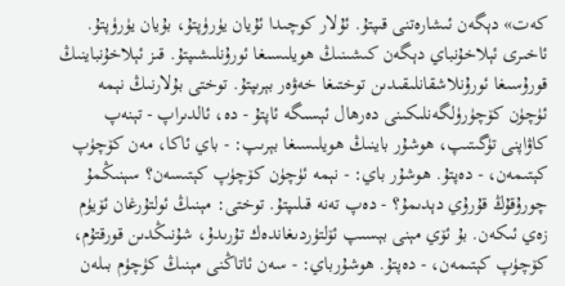كەت» دېگەن ئىشارەتنى قىپتۇ. ئۇلار كوچىدا ئۇيان يۈرۈپتۇ، بۇيان يۈرۈپتۇ. ئاخىرى ئېلاخۇنباي دېگەن كىشىنىڭ ھويلىسىغا ئورۇنلىشىپتۇ. قىز ئېلاخۇنباينىڭ قورۇسىغا ئورۇنلاشقانلىقىدىن توختىغا خەۋەر بېرىپتۇ. توختى بۇلارنىڭ نېمە ئۈچۈن كۆچۈرۈلگەنلىكىنى دەرھال ئېسىگە ئاپتۇ - دە، ئالدىراپ - تېنەپ كاۋاپنى تۈگىتىپ، ھوشۇر باينىڭ ھويلىسىغا بېرىپ: - باي ئاكا، مەن كۆچۈپ كېتىمەن، - دەپتۇ. ھوشۇر باي: - نېمە ئۈچۈن كۆچۈپ كېتىسەن؟ سېنىڭمۇ چورۇقۇڭ قۇرۇي دېدىمۇ؟ - دەپ تەنە قىلىپتۇ. توختى: مېنىڭ ئولتۇرغان ئۆيۈم زەي ئىكەن. بۇ ئۆي مېنى بېسىپ ئۆلتۈردىغاندەك تۇرىدۇ، شۇنىڭدىن قورقتۇم، كۆچۈپ كېتىمەن، - دەپتۇ. ھوشۇرباي: - سەن ئاتاڭنى مېنىڭ كۈچۈم بىلەن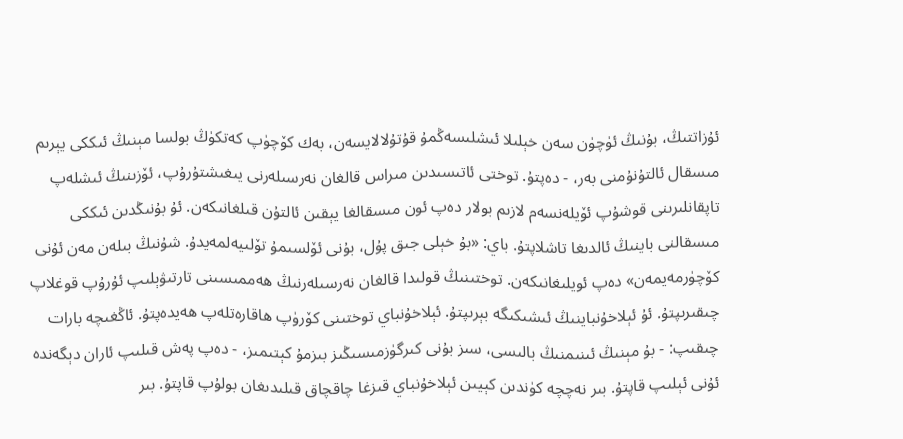ئۇزاتتىڭ، بۇنىڭ ئۈچۈن سەن خېلىلا ئىشلىسەڭمۇ قۇتۇلالايسەن، بەك كۆچۈپ كەتكۈڭ بولسا مېنىڭ ئىككى يېرىم مىسقال ئالتۇنۇمنى بەر، - دەپتۇ. توختى ئاتىسىدىن مىراس قالغان نەرسىلەرنى يىغىشتۇرۇپ، ئۆزىنىڭ ئىشلەپ تاپقانلىرىنى قوشۇپ ئۆيلەنسەم لازىم بولار دەپ ئون مىسقالغا يېقىن ئالتۇن قىلغانىكەن. ئۇ بۇنىڭدىن ئىككى مىسقالنى باينىڭ ئالدىغا تاشلاپتۇ. باي: «بۇ خېلى جىق پۇل، بۇنى ئۆلسىمۇ تۆلىيەلمەيدۇ. شۇنىڭ بىلەن مەن ئۇنى كۆچۈرمەيمەن» دەپ ئويلىغانىكەن. توختىنىڭ قولىدا قالغان نەرسىلەرنىڭ ھەممىسىنى تارتىۋېلىپ ئۇرۇپ قوغلاپ چىقىرىپتۇ. ئۇ ئېلاخۇنباينىڭ ئىشىكىگە بېرىپتۇ. ئېلاخۇنباي توختىنى كۆرۈپ ھاقارەتلەپ ھەيدەپتۇ. ئاڭغىچە بارات چىقىپ: - بۇ مېنىڭ ئىنىمنىڭ بالىسى، سىز بۇنى كىرگۈزمىسىڭىز بىزمۇ كېتىمىز، - دەپ پەش قىلىپ ئاران دېگەندە ئۇنى ئېلىپ قاپتۇ. بىر نەچچە كۈندىن كېيىن ئېلاخۇنباي قىزغا چاقچاق قىلىدىغان بولۇپ قاپتۇ. بىر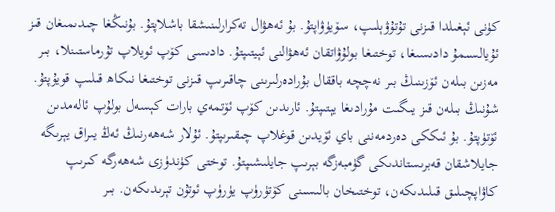كۈنى ئېغىلدا قىزنى تۇتۇۋېلىپ، سۆيۈۋاپتۇ. بۇ ئەھۋال تەكرارلىنىشقا باشلاپتۇ. بۇنىڭغا چىدىمىغان قىز ئۇيالسىمۇ دادىسىغا، توختىغا بولۇۋاتقان ئەھۋالنى ئېيتىپتۇ. دادىسى كۆپ ئويلاپ تۇرماستىنلا، بىر مەزىن بىلەن ئۆزىنىڭ بىر نەچچە باققال بۇرادەرلىرىنى چاقىرىپ قىزنى توختىغا نىكاھ قىلىپ قويۇپتۇ. شۇنىڭ بىلەن قىز يىگىت مۇرادىغا يېتىپتۇ. ئارىدىن كۆپ ئۆتمەي بارات كېسەل بولۇپ ئالەمدىن ئۆتۈپتۇ. بۇ ئىككى دەردمەننى باي ئۆيدىن قوغلاپ چىقىرىپتۇ. ئۇلار شەھەرنىڭ ئەڭ يىراق يېرىگە جايلاشقان قەبرىستاندىكى گۈمبەزگە بېرىپ جايلىشىپتۇ. توختى كۈندۈزى شەھەرگە كىرىپ كاۋاپچىلىق قىلىدىكەن، توختىخان بالىسىنى كۆتۈرۈپ يۈرۈپ ئوتۇن تېرىدىكەن. بىر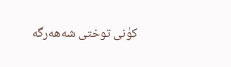كۈنى توختى شەھەرگە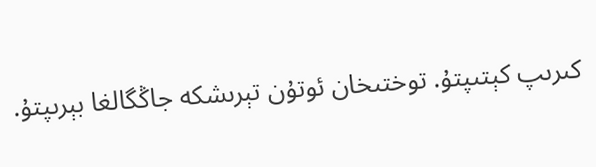كىرىپ كېتىپتۇ. توختىخان ئوتۇن تېرىشكە جاڭگالغا بېرىپتۇ.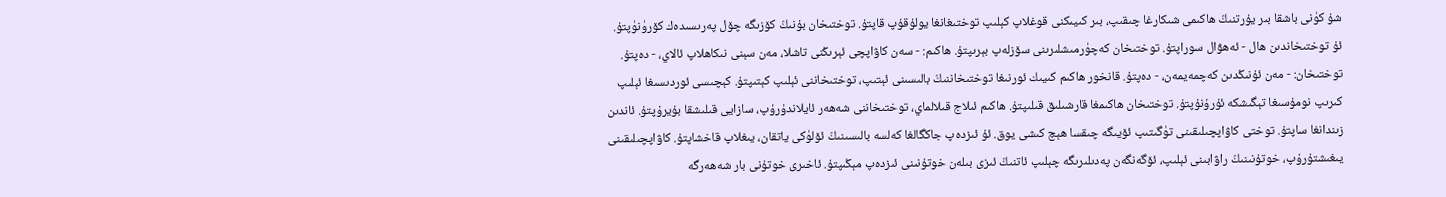شۇ كۈنى باشقا بىر يۇرتنىڭ ھاكىمى شىكارغا چىقىپ، بىر كىيىكنى قوغلاپ كېلىپ توختىغانغا يولۇقۇپ قاپتۇ. توختىخان بۇنىڭ كۆزىگە چۆل پەرىسىدەك كۆرۈنۈپتۇ. ئۇ توختىخاندىن ھال - ئەھۋال سوراپتۇ. توختىخان كەچۈرمىشلىرىنى سۆزلەپ بېرىپتۇ. ھاكىم: - سەن كاۋاپچى ئېرىڭنى تاشلا، مەن سېنى نىكاھلاپ ئالاي، - دەپتۇ. توختىخان: - مەن ئۇنىڭدىن كەچمەيمەن، - دەپتۇ. قانخور ھاكىم كىيىك ئورنىغا توختىخاننىڭ بالىسىنى ئېتىپ، توختىخاننى ئېلىپ كېتىپتۇ. كېچىسى ئوردىسىغا ئېلىپ كىرىپ نومۇسىغا تېگىشكە ئۇرۇنۇپتۇ. توختىخان ھاكىمغا قارشىلىق قىلىپتۇ. ھاكىم ئىلاج قىلالماي، توختىخاننى شەھەر ئايلاندۇرۇپ، سازايى قىلىشقا بۇيرۇپتۇ. ئاندىن زىندانغا ساپتۇ. توختى كاۋاپچىلىقىنى تۈگىتىپ ئۆيىگە چىقسا ھېچ كىشى يوق. ئۇ ئىزدەپ جاڭگالغا كەلسە بالىسىنىڭ ئۆلۈكى ياتقان، يىغلاپ قاخشاپتۇ. كاۋاپچىلىقىنى يىغىشتۇرۇپ، خوتۇنىنىڭ راۋابىنى ئېلىپ، ئۆگەنگەن پەدىلىرىگە چېلىپ ئاتنىڭ ئىزى بىلەن خوتۇنىنى ئىزدەپ مېڭىپتۇ. ئاخىرى خوتۇنى بار شەھەرگە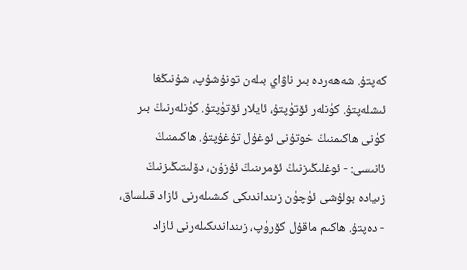كەپتۇ. شەھەردە بىر ناۋاي بىلەن تونۇشۇپ، شۇنىڭغا ئىشلەپتۇ. كۈنلەر ئۆتۈپتۇ، ئايلار ئۆتۈپتۇ. كۈنلەرنىڭ بىر كۈنى ھاكىمنىڭ خوتۇنى ئوغۇل تۇغۇپتۇ. ھاكىمنىڭ ئانىسى: - ئوغلىڭىزنىڭ ئۆمرىنىڭ ئۇزۇن، دۆلىتىڭىزنىڭ زىيادە بولۇشى ئۈچۈن زىنداندىكى كىشىلەرنى ئازاد قىلساق، - دەپتۇ. ھاكىم ماقۇل كۆرۈپ، زىنداندىكىلەرنى ئازاد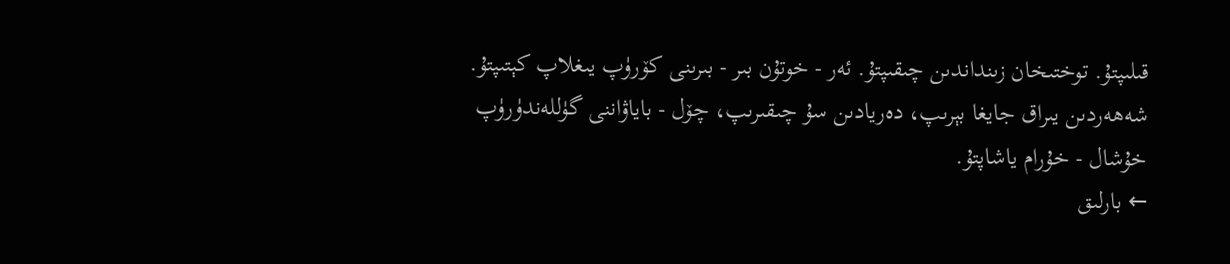قىلىپتۇ. توختىخان زىنداندىن چىقىپتۇ. ئەر - خوتۇن بىر - بىرىنى كۆرۈپ يىغلاپ كېتىپتۇ. شەھەردىن يىراق جايغا بېرىپ، دەريادىن سۇ چىقىرىپ، چۆل - باياۋاننى گۈللەندۈرۈپ خۇشال - خۇرام ياشاپتۇ.
← بارلىق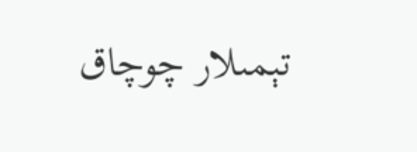تېمىلار چوچاق